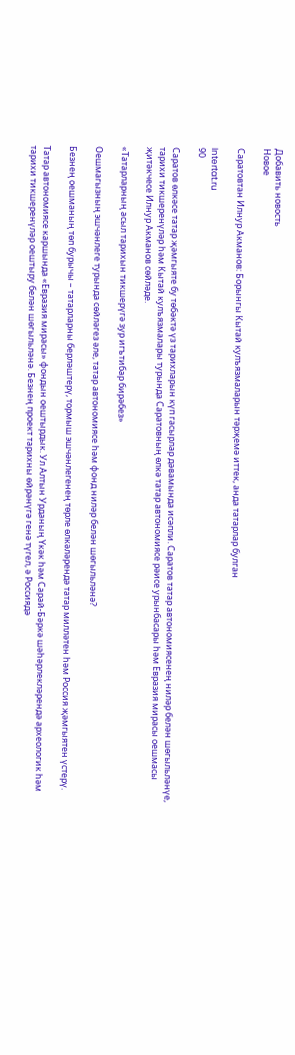Добавить новость
Новое

Саратовтан Илнур Акманов: Борынгы Кытай кулъязмаларын тәрҗемә иттек, анда татарлар булган

Intertat.ru
90

Саратов өлкәсе татар җәмгыяте бу төбәктә үз тарихларын күп гасырлар дәвамында исәпли. Саратов татар автономиясенең ниләр белән шөгыльләнүе, тарихи тикшеренүләр һәм Кытай кулъязмалары турында Саратовның өлкә татар автономиясе рәисе урынбасары һәм Евразия мирасы оешмасы җитәкчесе Илнур Акманов сөйләде.

«Татарларның асыл тарихын тикшерүгә зур игътибар бирәбез»

Оешмагызның эшчәнлеге турында сөйләгез әле, татар автономиясе һәм фонд ниләр белән шөгыльләнә?

Безнең оешманың төп бурычы – татарларны берләштерү, тормыш эшчәнлегенең төрле өлкәләрендә татар милләтен һәм Россия җәмгыятен үстерү.

Татар автономиясе каршында «Евразия мирасы» фондын оештырдык. Ул Алтын Урданың Үкәк һәм Сарай-Бәркә шәһәрлекләрендә археологик һәм тарихи тикшеренүләр оештыру белән шөгыльләнә. Безнең проект тарихны өйрәнүгә генә түгел, ә Россиядә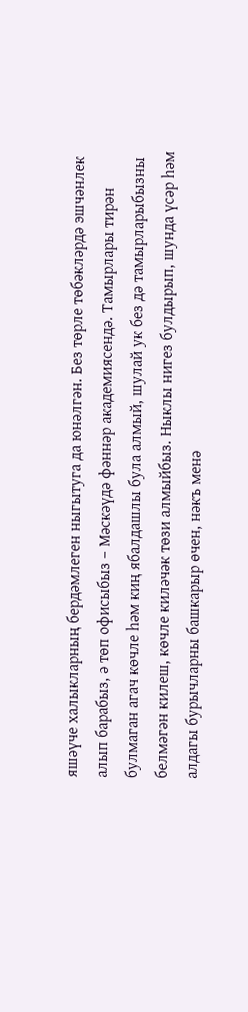яшәүче халыкларның бердәмлеген ныгытуга да юнәлгән. Без төрле төбәкләрдә эшчәнлек алып барабыз, ә төп офисыбыз – Мәскәүдә фәннәр академиясендә. Тамырлары тирән булмаган агач көчле һәм киң ябалдашлы була алмый, шулай ук без дә тамырларыбызны белмәгән килеш, көчле киләчәк төзи алмыйбыз. Ныклы нигез булдырып, шунда үсәр һәм алдагы бурычларны башкарыр өчен, нәкъ менә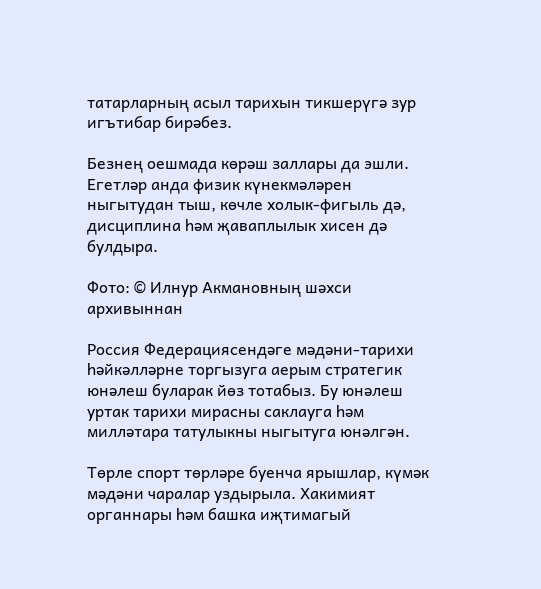татарларның асыл тарихын тикшерүгә зур игътибар бирәбез.

Безнең оешмада көрәш заллары да эшли. Егетләр анда физик күнекмәләрен ныгытудан тыш, көчле холык-фигыль дә, дисциплина һәм җаваплылык хисен дә булдыра.

Фото: © Илнур Акмановның шәхси архивыннан

Россия Федерациясендәге мәдәни-тарихи һәйкәлләрне торгызуга аерым стратегик юнәлеш буларак йөз тотабыз. Бу юнәлеш уртак тарихи мирасны саклауга һәм милләтара татулыкны ныгытуга юнәлгән.

Төрле спорт төрләре буенча ярышлар, күмәк мәдәни чаралар уздырыла. Хакимият органнары һәм башка иҗтимагый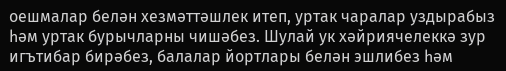оешмалар белән хезмәттәшлек итеп, уртак чаралар уздырабыз һәм уртак бурычларны чишәбез. Шулай ук хәйриячелеккә зур игътибар бирәбез, балалар йортлары белән эшлибез һәм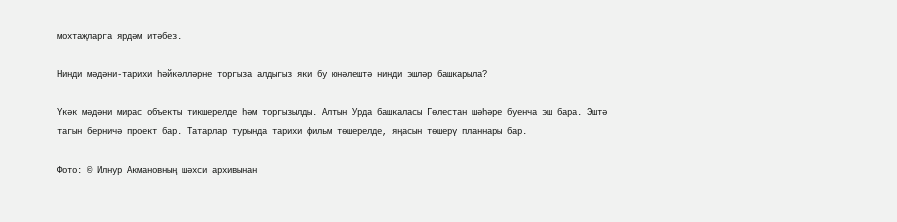мохтаҗларга ярдәм итәбез.

Нинди мәдәни-тарихи һәйкәлләрне торгыза алдыгыз яки бу юнәлештә нинди эшләр башкарыла?

Үкәк мәдәни мирас объекты тикшерелде һәм торгызылды. Алтын Урда башкаласы Гөлестан шәһәре буенча эш бара. Эштә тагын берничә проект бар. Татарлар турында тарихи фильм төшерелде, яңасын төшерү планнары бар.

Фото: © Илнур Акмановның шәхси архивынан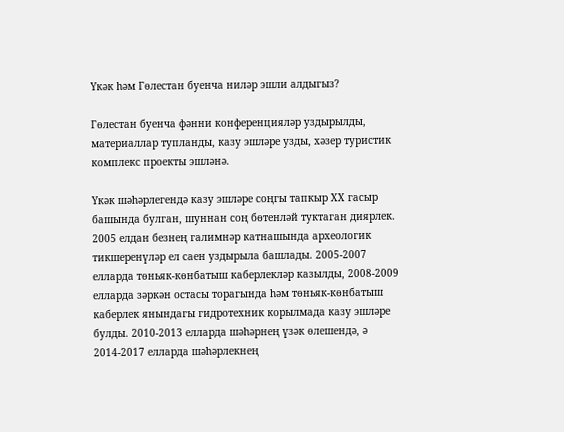Үкәк һәм Гөлестан буенча ниләр эшли алдыгыз?

Гөлестан буенча фәнни конференцияләр уздырылды, материаллар тупланды, казу эшләре узды, хәзер туристик комплекс проекты эшләнә.

Үкәк шәһәрлегендә казу эшләре соңгы тапкыр ХХ гасыр башында булган, шуннан соң бөтенләй туктаган диярлек. 2005 елдан безнең галимнәр катнашында археологик тикшеренүләр ел саен уздырыла башлады. 2005-2007 елларда төньяк-көнбатыш каберлекләр казылды, 2008-2009 елларда зәркән остасы торагында һәм төньяк-көнбатыш каберлек янындагы гидротехник корылмада казу эшләре булды. 2010-2013 елларда шәһәрнең үзәк өлешендә, ә 2014-2017 елларда шәһәрлекнең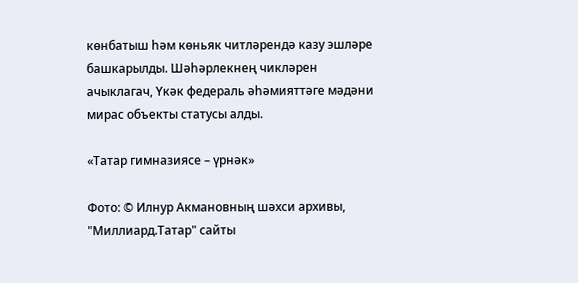көнбатыш һәм көньяк читләрендә казу эшләре башкарылды. Шәһәрлекнең чикләрен ачыклагач, Үкәк федераль әһәмияттәге мәдәни мирас объекты статусы алды.

«Татар гимназиясе – үрнәк»

Фото: © Илнур Акмановның шәхси архивы, "Миллиард.Татар" сайты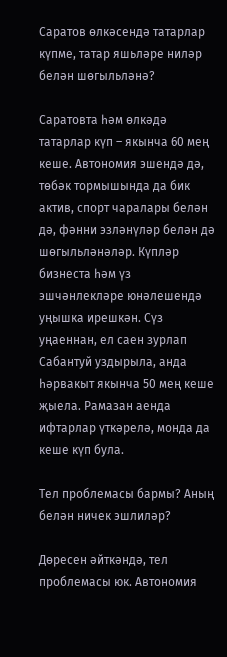Саратов өлкәсендә татарлар күпме, татар яшьләре ниләр белән шөгыльләнә?

Саратовта һәм өлкәдә татарлар күп – якынча 60 мең кеше. Автономия эшендә дә, төбәк тормышында да бик актив, спорт чаралары белән дә, фәнни эзләнүләр белән дә шөгыльләнәләр. Күпләр бизнеста һәм үз эшчәнлекләре юнәлешендә уңышка ирешкән. Сүз уңаеннан, ел саен зурлап Сабантуй уздырыла, анда һәрвакыт якынча 50 мең кеше җыела. Рамазан аенда ифтарлар үткәрелә, монда да кеше күп була.

Тел проблемасы бармы? Аның белән ничек эшлиләр?

Дөресен әйткәндә, тел проблемасы юк. Автономия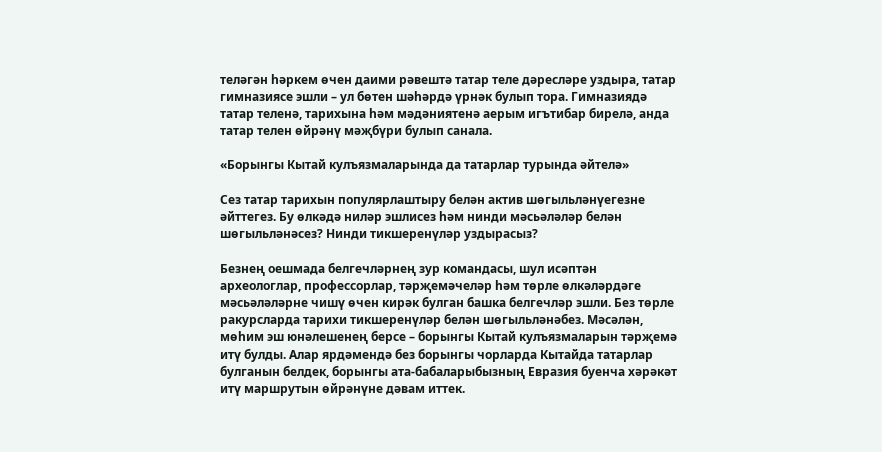теләгән һәркем өчен даими рәвештә татар теле дәресләре уздыра, татар гимназиясе эшли – ул бөтен шәһәрдә үрнәк булып тора. Гимназиядә татар теленә, тарихына һәм мәдәниятенә аерым игътибар бирелә, анда татар телен өйрәнү мәҗбүри булып санала.

«Борынгы Кытай кулъязмаларында да татарлар турында әйтелә»

Сез татар тарихын популярлаштыру белән актив шөгыльләнүегезне әйттегез. Бу өлкәдә ниләр эшлисез һәм нинди мәсьәләләр белән шөгыльләнәсез? Нинди тикшеренүләр уздырасыз?

Безнең оешмада белгечләрнең зур командасы, шул исәптән археологлар, профессорлар, тәрҗемәчеләр һәм төрле өлкәләрдәге мәсьәләләрне чишү өчен кирәк булган башка белгечләр эшли. Без төрле ракурсларда тарихи тикшеренүләр белән шөгыльләнәбез. Мәсәлән, мөһим эш юнәлешенең берсе – борынгы Кытай кулъязмаларын тәрҗемә итү булды. Алар ярдәмендә без борынгы чорларда Кытайда татарлар булганын белдек, борынгы ата-бабаларыбызның Евразия буенча хәрәкәт итү маршрутын өйрәнүне дәвам иттек.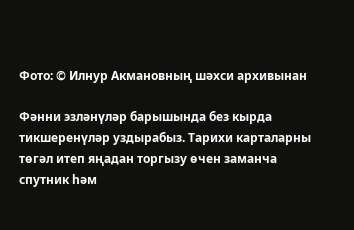Фото: © Илнур Акмановның шәхси архивынан

Фәнни эзләнүләр барышында без кырда тикшеренүләр уздырабыз. Тарихи карталарны төгәл итеп яңадан торгызу өчен заманча спутник һәм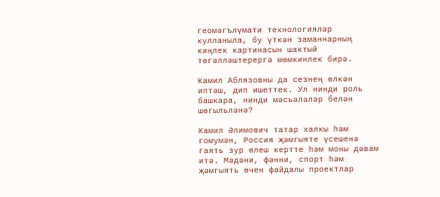геомәгълүмати технологияләр кулланыла, бу үткән заманнарның киңлек картинасын шактый төгәлләштерергә мөмкинлек бирә.

Камил Аблязовны да сезнең өлкән иптәш, дип ишеттек. Ул нинди роль башкара, нинди мәсьәләләр белән шөгыльләнә?

Камил Әлимович татар халкы һәм гомумән, Россия җәмгыяте үсешенә гаять зур өлеш кертте һәм моны дәвам итә. Мәдәни, фәнни, спорт һәм җәмгыять өчен файдалы проектлар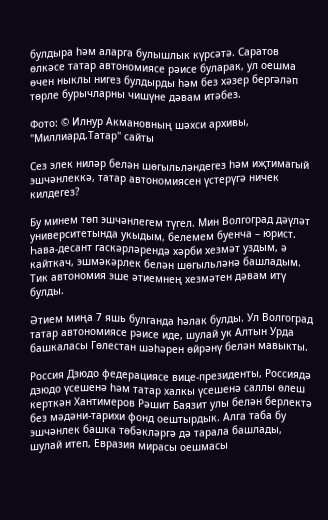булдыра һәм аларга булышлык күрсәтә. Саратов өлкәсе татар автономиясе рәисе буларак, ул оешма өчен ныклы нигез булдырды һәм без хәзер бергәләп төрле бурычларны чишүне дәвам итәбез.

Фото: © Илнур Акмановның шәхси архивы, "Миллиард.Татар" сайты

Сез элек ниләр белән шөгыльләндегез һәм иҗтимагый эшчәнлеккә, татар автономиясен үстерүгә ничек килдегез?

Бу минем төп эшчәнлегем түгел. Мин Волгоград дәүләт университетында укыдым, белемем буенча – юрист. Һава-десант гаскәрләрендә хәрби хезмәт уздым, ә кайткач, эшмәкәрлек белән шөгыльләнә башладым. Тик автономия эше әтиемнең хезмәтен дәвам итү булды.

Әтием миңа 7 яшь булганда һәлак булды. Ул Волгоград татар автономиясе рәисе иде, шулай ук Алтын Урда башкаласы Гөлестан шәһәрен өйрәнү белән мавыкты.

Россия Дзюдо федерациясе вице-президенты, Россиядә дзюдо үсешенә һәм татар халкы үсешенә саллы өлеш керткән Хантимеров Рәшит Баязит улы белән берлектә без мәдәни-тарихи фонд оештырдык. Алга таба бу эшчәнлек башка төбәкләргә дә тарала башлады, шулай итеп, Евразия мирасы оешмасы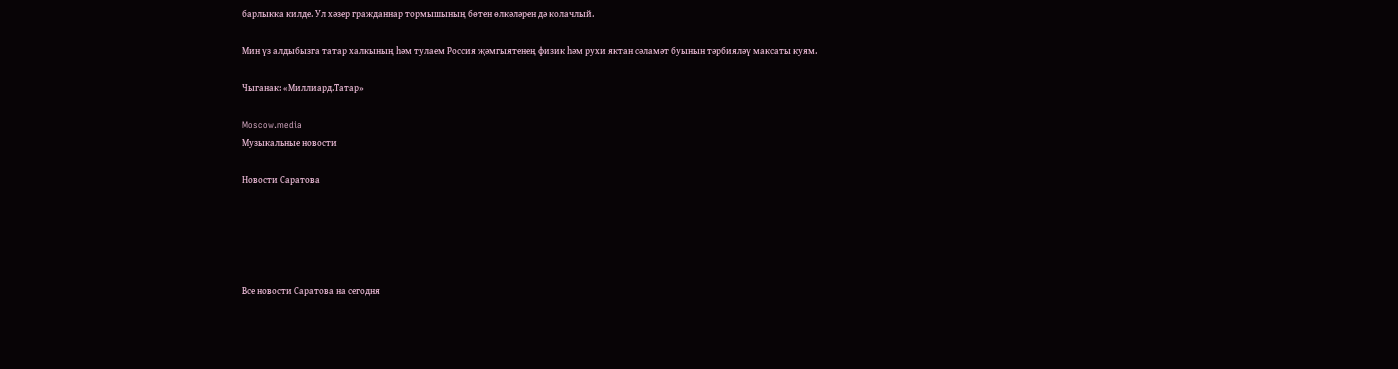барлыкка килде. Ул хәзер гражданнар тормышының бөтен өлкәләрен дә колачлый.

Мин үз алдыбызга татар халкының һәм тулаем Россия җәмгыятенең физик һәм рухи яктан сәламәт буынын тәрбияләү максаты куям.

Чыганак: «Миллиард.Татар»

Moscow.media
Музыкальные новости

Новости Саратова





Все новости Саратова на сегодня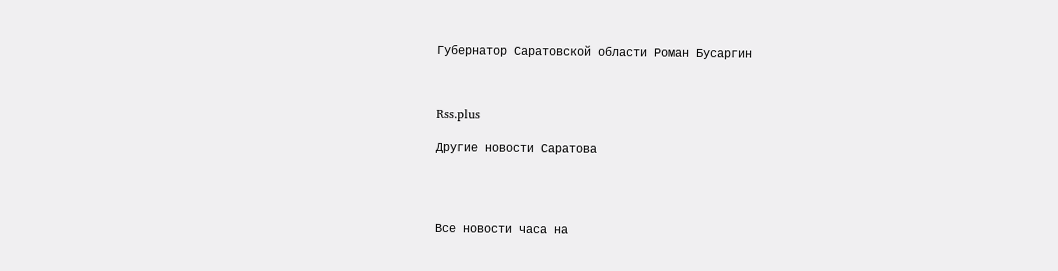Губернатор Саратовской области Роман Бусаргин



Rss.plus

Другие новости Саратова




Все новости часа на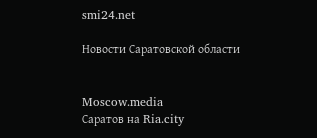smi24.net

Новости Саратовской области


Moscow.media
Саратов на Ria.city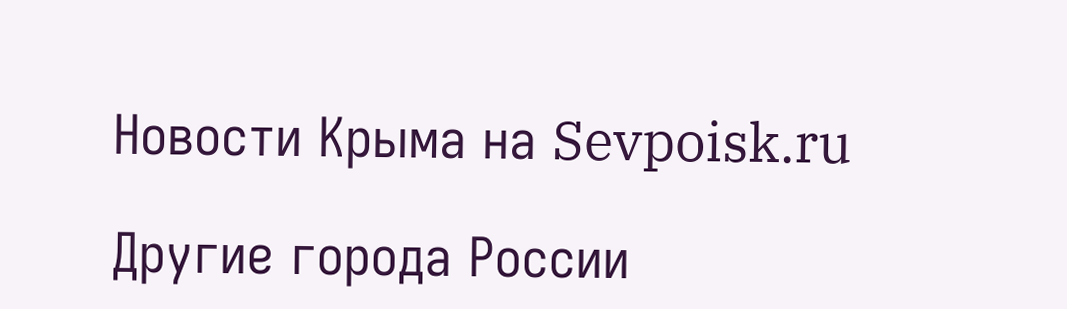Новости Крыма на Sevpoisk.ru

Другие города России